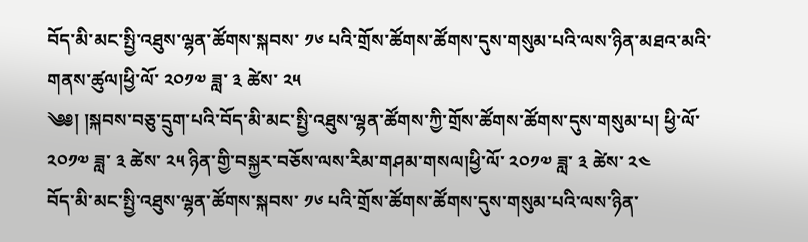བོད་མི་མང་སྤྱི་འཐུས་ལྷན་ཚོགས་སྐབས་ ༡༦ པའི་གྲོས་ཚོགས་ཚོགས་དུས་གསུམ་པའི་ལས་ཉིན་མཐའ་མའི་གནས་ཚུལ།ཕྱི་ལོ་ ༢༠༡༧ ཟླ་ ༣ ཚེས་ ༢༥
༄༅། །སྐབས་བཅུ་དྲུག་པའི་བོད་མི་མང་སྤྱི་འཐུས་ལྷན་ཚོགས་ཀྱི་གྲོས་ཚོགས་ཚོགས་དུས་གསུམ་པ། ཕྱི་ལོ་ ༢༠༡༧ ཟླ་ ༣ ཚེས་ ༢༥ ཉིན་གྱི་བསྐྱར་བཅོས་ལས་རིམ་གཤམ་གསལ།ཕྱི་ལོ་ ༢༠༡༧ ཟླ་ ༣ ཚེས་ ༢༤
བོད་མི་མང་སྤྱི་འཐུས་ལྷན་ཚོགས་སྐབས་ ༡༦ པའི་གྲོས་ཚོགས་ཚོགས་དུས་གསུམ་པའི་ལས་ཉིན་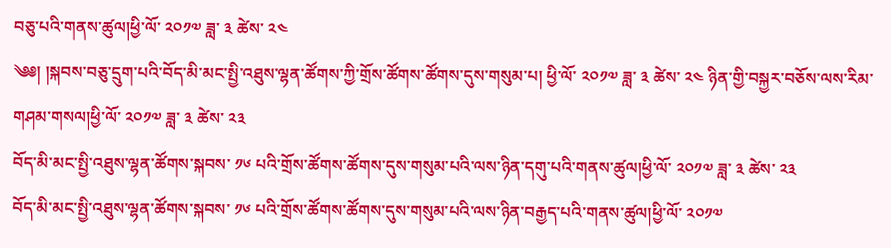བཅུ་པའི་གནས་ཚུལ།ཕྱི་ལོ་ ༢༠༡༧ ཟླ་ ༣ ཚེས་ ༢༤
༄༅། །སྐབས་བཅུ་དྲུག་པའི་བོད་མི་མང་སྤྱི་འཐུས་ལྷན་ཚོགས་ཀྱི་གྲོས་ཚོགས་ཚོགས་དུས་གསུམ་པ། ཕྱི་ལོ་ ༢༠༡༧ ཟླ་ ༣ ཚེས་ ༢༤ ཉིན་གྱི་བསྐྱར་བཅོས་ལས་རིམ་གཤམ་གསལ།ཕྱི་ལོ་ ༢༠༡༧ ཟླ་ ༣ ཚེས་ ༢༣
བོད་མི་མང་སྤྱི་འཐུས་ལྷན་ཚོགས་སྐབས་ ༡༦ པའི་གྲོས་ཚོགས་ཚོགས་དུས་གསུམ་པའི་ལས་ཉིན་དགུ་པའི་གནས་ཚུལ།ཕྱི་ལོ་ ༢༠༡༧ ཟླ་ ༣ ཚེས་ ༢༣
བོད་མི་མང་སྤྱི་འཐུས་ལྷན་ཚོགས་སྐབས་ ༡༦ པའི་གྲོས་ཚོགས་ཚོགས་དུས་གསུམ་པའི་ལས་ཉིན་བརྒྱད་པའི་གནས་ཚུལ།ཕྱི་ལོ་ ༢༠༡༧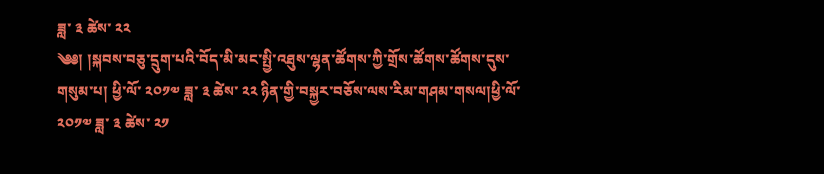ཟླ་ ༣ ཚེས་ ༢༢
༄༅། །སྐབས་བཅུ་དྲུག་པའི་བོད་མི་མང་སྤྱི་འཐུས་ལྷན་ཚོགས་ཀྱི་གྲོས་ཚོགས་ཚོགས་དུས་གསུམ་པ། ཕྱི་ལོ་ ༢༠༡༧ ཟླ་ ༣ ཚེས་ ༢༢ ཉིན་གྱི་བསྐྱར་བཅོས་ལས་རིམ་གཤམ་གསལ།ཕྱི་ལོ་ ༢༠༡༧ ཟླ་ ༣ ཚེས་ ༢༡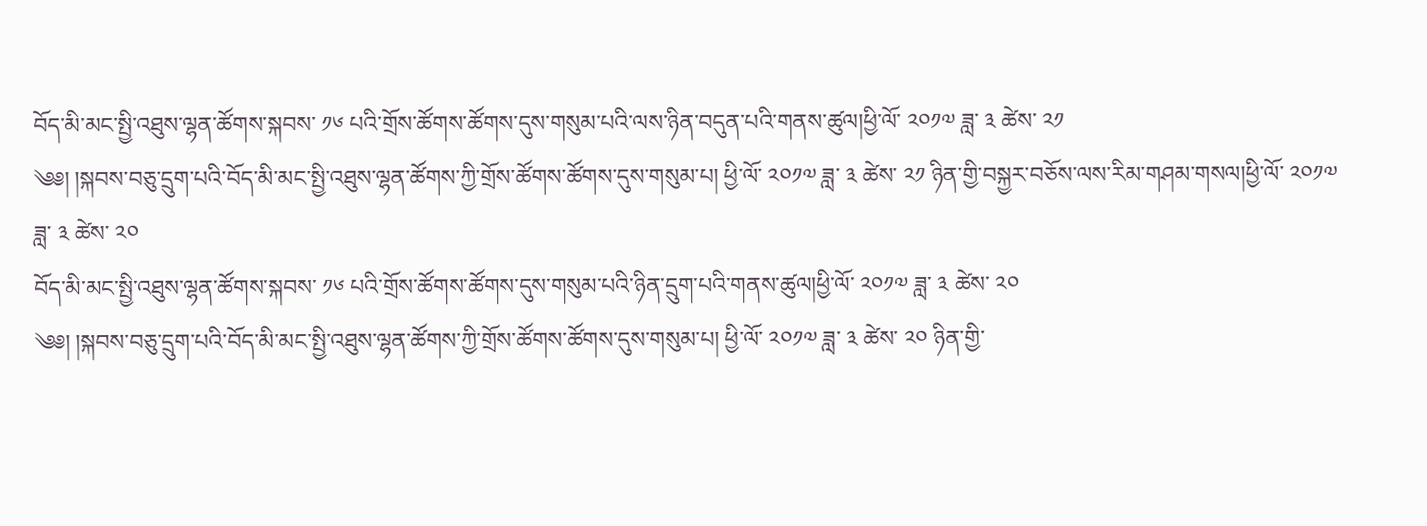བོད་མི་མང་སྤྱི་འཐུས་ལྷན་ཚོགས་སྐབས་ ༡༦ པའི་གྲོས་ཚོགས་ཚོགས་དུས་གསུམ་པའི་ལས་ཉིན་བདུན་པའི་གནས་ཚུལ།ཕྱི་ལོ་ ༢༠༡༧ ཟླ་ ༣ ཚེས་ ༢༡
༄༅། །སྐབས་བཅུ་དྲུག་པའི་བོད་མི་མང་སྤྱི་འཐུས་ལྷན་ཚོགས་ཀྱི་གྲོས་ཚོགས་ཚོགས་དུས་གསུམ་པ། ཕྱི་ལོ་ ༢༠༡༧ ཟླ་ ༣ ཚེས་ ༢༡ ཉིན་གྱི་བསྐྱར་བཅོས་ལས་རིམ་གཤམ་གསལ།ཕྱི་ལོ་ ༢༠༡༧ ཟླ་ ༣ ཚེས་ ༢༠
བོད་མི་མང་སྤྱི་འཐུས་ལྷན་ཚོགས་སྐབས་ ༡༦ པའི་གྲོས་ཚོགས་ཚོགས་དུས་གསུམ་པའི་ཉིན་དྲུག་པའི་གནས་ཚུལ།ཕྱི་ལོ་ ༢༠༡༧ ཟླ་ ༣ ཚེས་ ༢༠
༄༅། །སྐབས་བཅུ་དྲུག་པའི་བོད་མི་མང་སྤྱི་འཐུས་ལྷན་ཚོགས་ཀྱི་གྲོས་ཚོགས་ཚོགས་དུས་གསུམ་པ། ཕྱི་ལོ་ ༢༠༡༧ ཟླ་ ༣ ཚེས་ ༢༠ ཉིན་གྱི་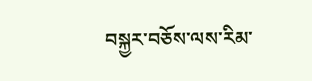བསྐྱར་བཅོས་ལས་རིམ་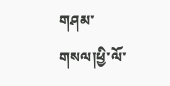གཤམ་གསལ།ཕྱི་ལོ་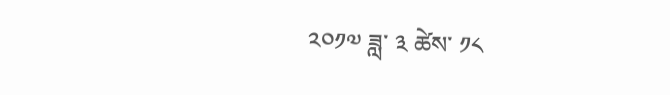༢༠༡༧ ཟླ་ ༣ ཚེས་ ༡༨